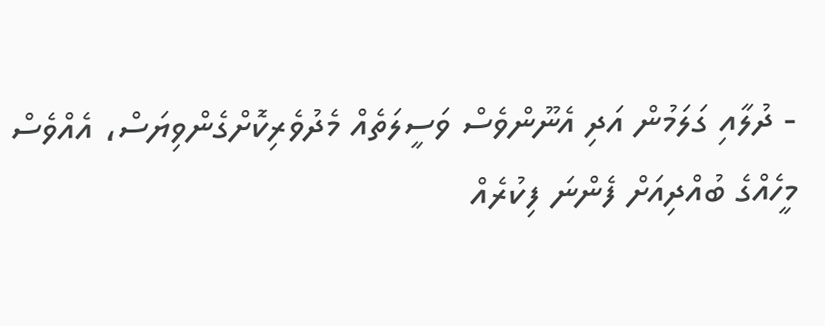- ދުލާއި ގަލަމުން އަދި އެނޫންވެސް ވަސީލަތެއް މެދުވެރިކޮށްގެންވިޔަސް، އެއްވެސް މީހެއްގެ ބުއްދިއަށް ފެންނަ ފިކުރެއް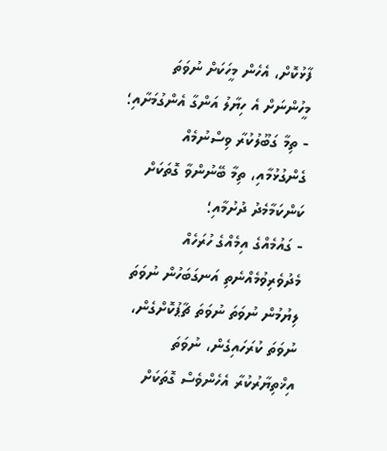ފާޅުކޮށް، އެހެން މީހަކަށް ނުވަތަ މީހުންނަށް އެ ހިޔާލު އަންގާ އެންގުމަށާއި؛
- ތިމާ ގަބޫލުކުރާ ވިސްނުމެއް ގެންގުޅުމާއި، ތިމާ ބޭނުންވާ ގޮތަކަށް ކަންކަމާމެދު ދުށުމާއި؛
- ގައުމެއްގެ އިމެއްގެ ހުރަހެއް މެދުވެރިވުމެއްނެތި އަނގަބަހުން ނުވަތަ ލިޔުމުން ނުވަތަ ނުވަތަ ޗާޕުކޮށްގެން، ނުވަތަ ކުރަހައިގެން، ނުވަތަ އިޚްތިޔާރުކުރާ އެހެންވެސް ގޮތަކަށް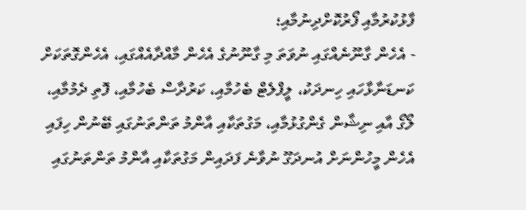ފާޅުކުރުމާއި ފޯރުކޮށްދިނުމާއި؛
- އެހެން ގާނޫނެއްގައި ނުވަތަ މި ގާނޫނުގެ އެހެން މާއްދާއެއްގައި، އެހެންގޮތަކަށް ކަނޑަނާޅާހައި ހިނދަކު، ލީފްލެޓް ބެހުމާއި، ކަރުދާސް ބެހުމާއި، ފޮތި ދެމުމާއި، ލޯގޯ އާއި ނިޝާން ގެންގުޅުމާއި، މަގުތަކާއި އާންމު ތަންތަނުގައި ބޭނުން ހިފައި އެހެން މީހުންނަށް އުނދަގޫ ނުވާނެ ފަދައިން މަގުތަކާއި އާންމު ތަންތަނުގައި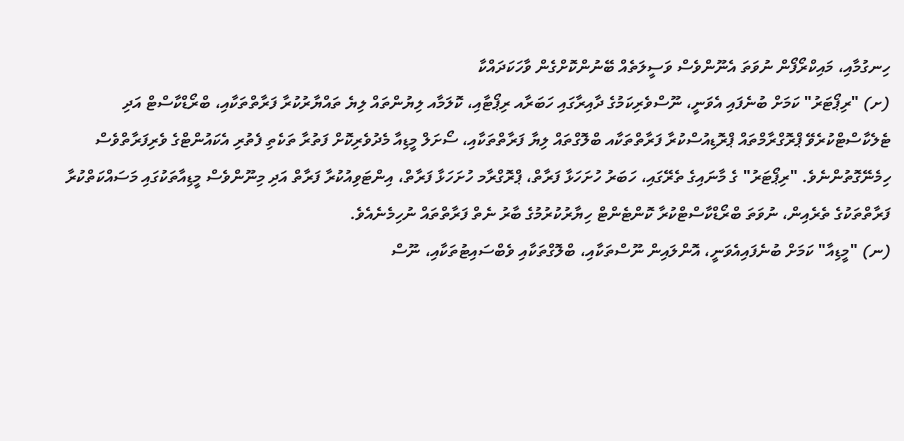ހިނގުމާއި، މައިކްރޯފޯން ނުވަތަ އެނޫންވެސް ވަސީލަތެއް ބޭނުންކޮށްގެން ވާހަކަދައްކާ
(ށ) "ރިޕޯޓަރު" ކަމަށް ބުނެފައި އެވަނީ، ނޫސްވެރިކަމުގެ ދާއިރާގައި ހަބަރާއ ރިޕޯޓާއި، ކޮލަމާއ ލިޔުންތައް ލިޔެ ތައްޔާރުކުރާ ފަރާތްތަކާއި، ބްރޯޑްކާސްޓް އަދި ޓެލެކާސްޓްކުރެވޭ ޕްރޮގްރާމްތައް ޕްރޮޑިއުސްކުރާ ފަރާތްތަކާއ ބްލޮގްތައް ލިޔާ ފަރާތްތަކާއި، ސޯށަލް މީޑިއާ މެދުވެރިކޮށް ފަތުރާ ތަކެތި ފެތުރި އެކައުންޓްގެ ވެރިފަރާތްވެސް ހިމެނޭގޮތުންނެވެ. "ރިޕޯޓަރު" ގެ މާނައިގެ ތެރޭގައި، ހަބަރު ހުށަހަޅާ ފަރާތް، ޕްރޮގްރާމ ހުށަހަޅާ ފަރާތް، އިންޓަވިއުކުރާ ފަރާތް އަދި މިނޫންވެސް މީޑިއާތަކުގައި މަސައްކަތްކުރާ ފަރާތްތަކުގެ ތެރެއިން، ނުވަތަ ބްރޯޑްކާސްޓްކުރާ ކޮންޓެންޓް ހިޔާރުކުރުމުގެ ބާރު ނެތް ފަރާތްތައް ނުހިމެނެއެވެ.
(ނ) "މީޑިއާ" ކަމަށް ބުނެފައިއެވަނީ، އޮންލައިން ނޫސްތަކާއި، ބްލޮގްތަކާއި ވެބްސައިޓުތަކާއި، ނޫސް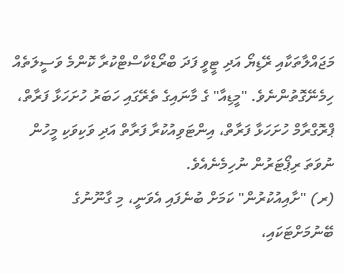މަޖައްލާތަކާއި ރޭޑިޔޯ އަދި ޓީވީ ފަދަ ބްރޯޑްކާސްޓްކުރާ ކޮންމެ ވަސީލަތެއް ހިމެނޭގޮތުންނެވެ. "މީޑިއާ" ގެ މާނައިގެ ތެރޭގައި ހަބަރު ހުށަހަޅާ ފަރާތް، ޕްރޮގްރާމް ހުށަހަޅާ ފަރާތް، އިންޓަވިއުކުރާ ފަރާތް އަދި ވަކިވަކި މީހުން ނުވަތަ ރިޕޯޓަރުން ނުހިމެނެއެވެ.
(ރ) "ށާއިއުކުރުން" ކަމަށް ބުނެފައި އެވަނީ، މި ގާނޫނުގެ ބޭނުމަށްޓަކައި،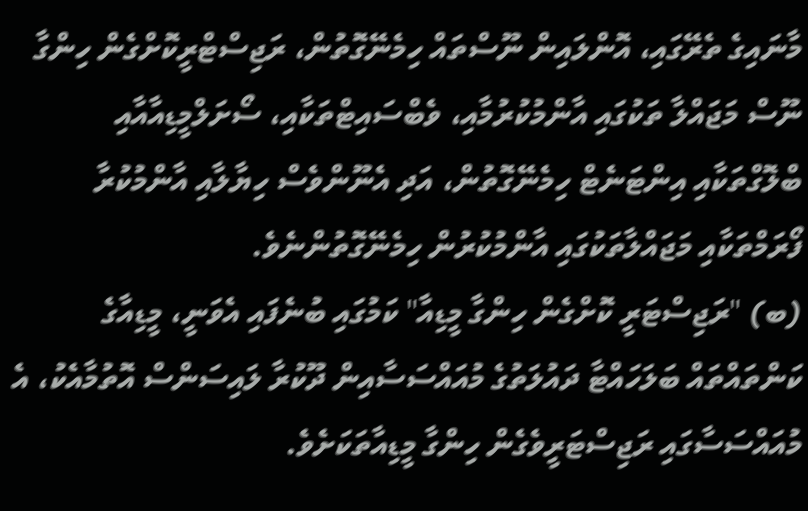މާނައިގެ ތެރޭގައި، އޮންލައިން ނޫސްތައް ހިމެނޭގޮތުން، ރަޖިސްޓްރީކޮށްގެން ހިންގާ ނޫސް މަޖައްލާ ތަކުގައި އާންމުކުރުމާއި، ވެބްސައިޓްތަކާއި، ސޯށަލްމީޑިއާއާއި ބްލޮގްތަކާއި އިންޓަނެޓް ހިމެނޭގޮތުން، އަދި އެނޫންވެސް ހިޔާލާއި އާންމުކުރާ ފޯރަމްތަކާއި މަޖައްލާތަކުގައި އާންމުކުރުން ހިމެނޭގޮތުންނެވެ.
(ބ) "ރަޖިސްޓަރީ ކޮށްގެން ހިންގާ މީޑިއާ" ކަމުގައި ބުނެފައި އެވަނީ، މީޑިއާގެ ކަންތައްތައް ބަލަހައްޓާ ދައުލަތުގެ މުއައްސަސާއިން ދޫކުރާ ލައިސަންސް އޮތުމާއެކު، އެ މުއައްސަސާގައި ރަޖިސްޓަރީވެގެން ހިންގާ މީޑިއާތަކަށެވެ.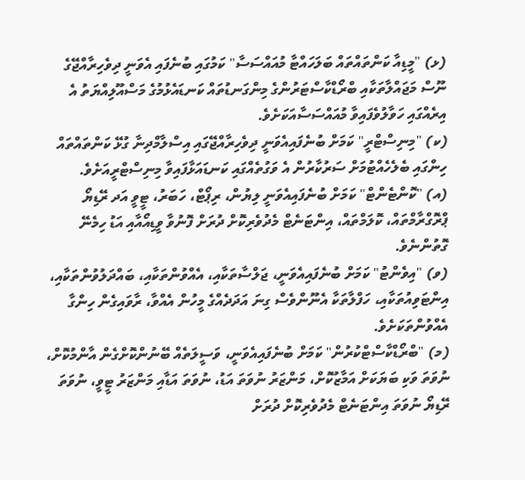(ޅ) "މީޑިއާ ކަންތައްތައް ބަލަހައްޓާ މުއައްސަސާ" ކަމުގައި ބުނެފައި އެވަނީ ދިވެހިރާއްޖޭގެ ނޫސް މަޖައްލާތަކާއި ބްރޯޑްކާސްޓަރުންގެ މިންގަނޑުތައް ކަނޑައެޅުމުގެ މަސްއޫލިއްޔަތު އެ އިރެއްގައި ހަވާލުވެފައިވާ މުއައްސަސާއަކަށެވެ.
(ކ) "މިނިސްޓްރީ" ކަމަށް ބުނެފައިއެވަނީ ދިވެހިރާއްޖޭގައި އިސްލާމްދިނާ ގުޅޭ ކަންތައްތައް ހިންގައި ބެލެހެއްޓުމަށް ސަރުކާރުން އެ ވަގުތެއްގައި ކަނޑައަޅާފައިވާ މިނިސްޓްރީއަށެވެ.
(އ) "ކޮންޓެންޓް" ކަމަށް ބުނެފައިއެވަނީ ލިޔުން، ރިޕޯޓް، ހަބަރު، ޓީވީ އަދ ރޭޑިޔޯ ޕްރޮގްރާމްތައް، ކޮލަމްތައް، އިންޓަނެޓް މެދުވެރިކޮށް ދުރަށް ފޮނުވާ ވީޑިއޯއާއި އަޑު ހިމެނޭ ގޮތުންނެވެ.
(ވ) "އިވެންޓު" ކަމަށް ބުނެފައިއެވަނީ، ޖަލްސާތަކާއި، އެއްވުންތަކާއި، ބައްދަލުވުންތަކާއި، އިންޓަވިއުތަކާއި، ހަފްލާތަކާ އެނޫންވެސް ގިނަ އަދަދެއްގެ މީހުން އެއްވާ، ރާވައިގެން ހިންގާ އެއްވުންތަކަށެވެ.
(މ) "ބްރޯޑްކާސްޓްކުރުން" ކަމަށް ބުނެފައިއެވަނީ، ވަސީލަތެއް ބޭނުންކޮށްގެން އާންމުކޮށް، ނުވަތަ ވަކި ބަޔަކަށް އަމާޒުކޮށް، މަންޒަރު ނުވަތަ އަޑު، ނުވަތަ އަޑާއި މަންޒަރު ޓީވީ، ނުވަތަ ރޭޑިޔޯ ނުވަތަ އިންޓަނެޓް މެދުވެރިކޮށް ދުރަށް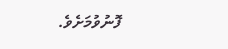ފޮނުވުމަށެވެ.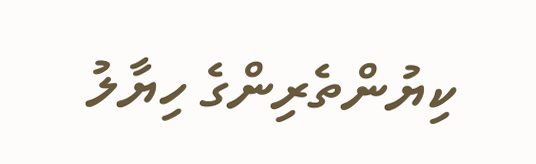ކިޔުންތެރިންގެ ހިޔާލު